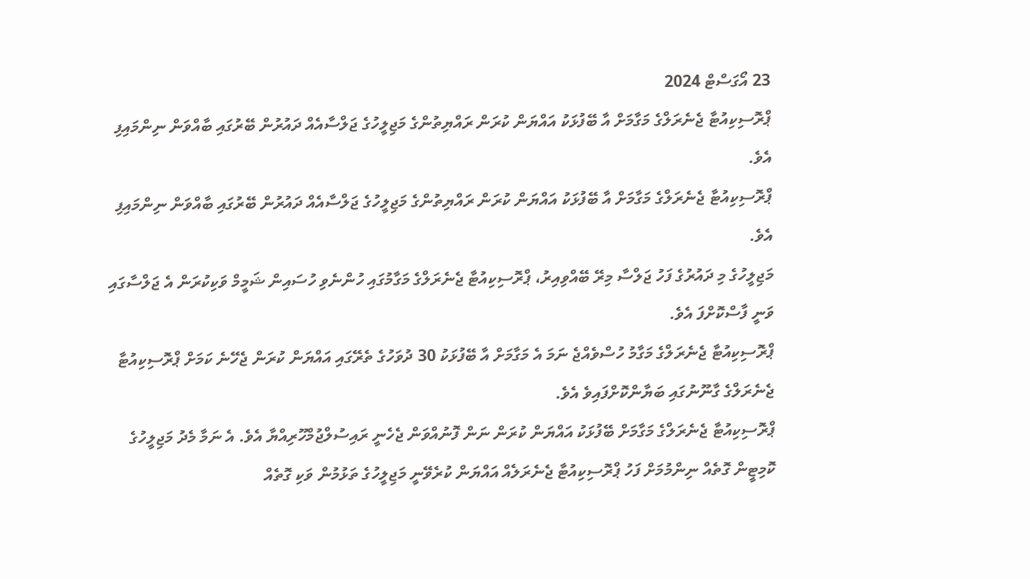23 އޯގަސްޓް 2024
ޕްރޮސިކިއުޓާ ޖެނެރަލްގެ މަގާމަށް އާ ބޭފުޅަކު އައްޔަން ކުރަން ރައްޔިތުންގެ މަޖިލީހުގެ ޖަލްސާއެއް ދައުރުން ބޭރުގައި ބާއްވަން ނިންމައިފި އެވެ.
ޕްރޮސިކިއުޓާ ޖެނެރަލްގެ މަގާމަށް އާ ބޭފުޅަކު އައްޔަން ކުރަން ރައްޔިތުންގެ މަޖިލީހުގެ ޖަލްސާއެއް ދައުރުން ބޭރުގައި ބާއްވަން ނިންމައިފި އެވެ.
މަޖިލީހުގެ މި ދައުރުގެ ފަހު ޖަލްސާ މިރޭ ބޭއްވިއިރު، ޕްރޮސިކިއުޓާ ޖެނެރަލްގެ މަގާމުގައި ހުންނެވި ހުސައިން ޝަމީމް ވަކިކުރަން އެ ޖަލްސާގައި ވަނީ ފާސްކޮށްފަ އެވެ.
ޕްރޮސިކިއުޓާ ޖެނެރަލްގެ މަގާމު ހުސްވެއްޖެ ނަމަ އެ މަގާމަށް އާ ބޭފުޅަކު 30 ދުވަހުގެ ތެރޭގައި އައްޔަން ކުރަން ޖެހޭނެ ކަމަށް ޕްރޮސިކިއުޓާ ޖެނެރަލްގެ ގާނޫނުގައި ބަޔާންކޮށްފައިވެ އެވެ.
ޕްރޮސިކިއުޓާ ޖެނެރަލްގެ މަގާމަށް ބޭފުޅަކު އައްޔަން ކުރަން ނަން ފޮނުއްވަން ޖެހެނީ ރައިސުލްޖުމްހޫރިއްޔާ އެވެ. އެ ނަމާ މެދު މަޖިލީހުގެ ކޮމިޓީން ގޮތެއް ނިންމުމަށް ފަހު ޕްރޮސިކިއުޓާ ޖެނެރަލެއް އައްޔަން ކުރެވޭނީ މަޖިލީހުގެ ތަޅުމުން ވަކި ގޮތެއް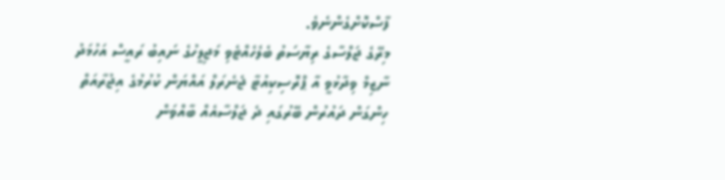ފާސްކޮށްގެންނެވެ.
މިރޭގެ ޖަލްސާގެ ރިޔާސަތު ބެލެހެއްޓެވި މަޖިލީހުގެ ނައިބު ރައީސް އަހުމަދު ނާޒިމް ވިދާޅުވީ އާ ޕްރޮސިކިއުޓާ ޖެނެރަލް އައްޔަން ކުރުމުގެ އިޖުރާއަތް ހިންގަން ދައުރުން ބޭރުގައި ދެ ޖަލްސާއެއް ބާއްވަން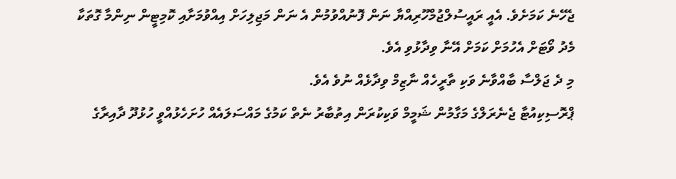ޖެހޭނެ ކަމަށެވެ. އެއީ ރައީސުލްޖުމްހޫރިއްޔާ ނަން ފޮނުއްވުމުން އެ ނަން މަޖިލިހަށް އިއްވުމަށާއި ކޮމިޓީން ނިންމާ ގޮތަކާ މެދު ވޯޓަށް އެހުމަށް ކަމަށް އޭނާ ވިދާޅުވި އެވެ.
މި ދެ ޖަލްސާ ބާއްވާނެ ވަކި ތާރީހެއް ނާޒިމް ވިދާޅެއް ނުވެ އެވެ.
ޕްރޮސިކިއުޓާ ޖެނެރަލްގެ މަގާމުން ޝަމީމް ވަކިކުރަން އިތުބާރު ނެތް ކަމުގެ މައްސަލައެއް ހުށަހެޅުއްވީ ހުޅުދޫ ދާއިރާގެ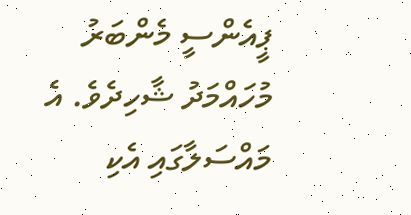ޕީއެންސީ މެންބަރު މުހައްމަދު ޝާހިދެވެ. އެ މައްސަލާގައި އެކި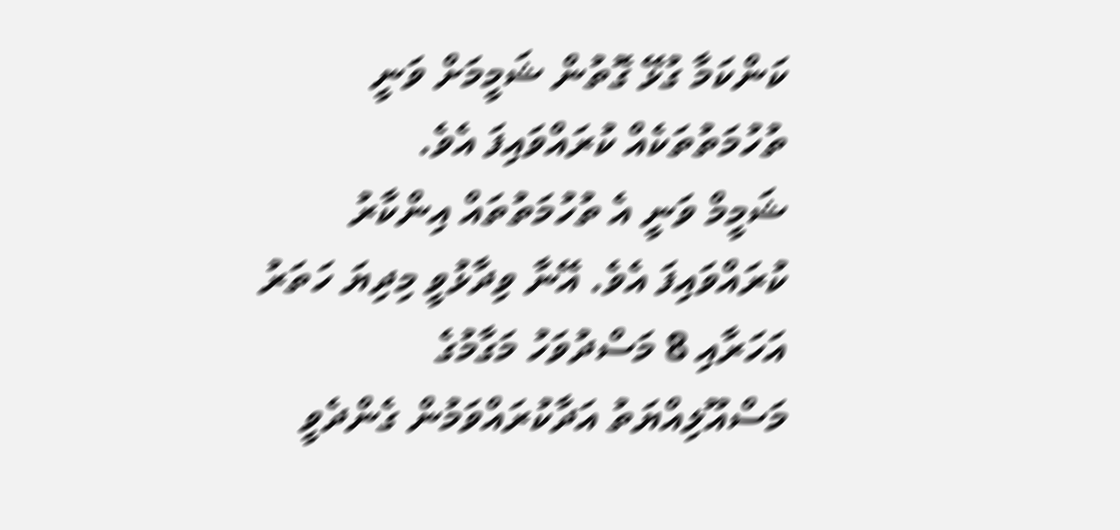ކަންކަމާ ގުޅޭ ގޮތުން ޝަމީމަށް ވަނީ ތުހުމަތުތަކެއް ކުރައްވައިފަ އެވެ.
ޝަމީމް ވަނީ އެ ތުހުމަތުތައް އިންކާރު ކުރައްވައިފަ އެވެ. އޭނާ ވިދާޅުވީ މިދިޔަ ހަތަރު އަހަރާއި 8 މަސްދުވަހު މަގާމުގެ މަސްއޫލިއްޔަތު އަދާކުރައްވަމުން ގެންދެވީ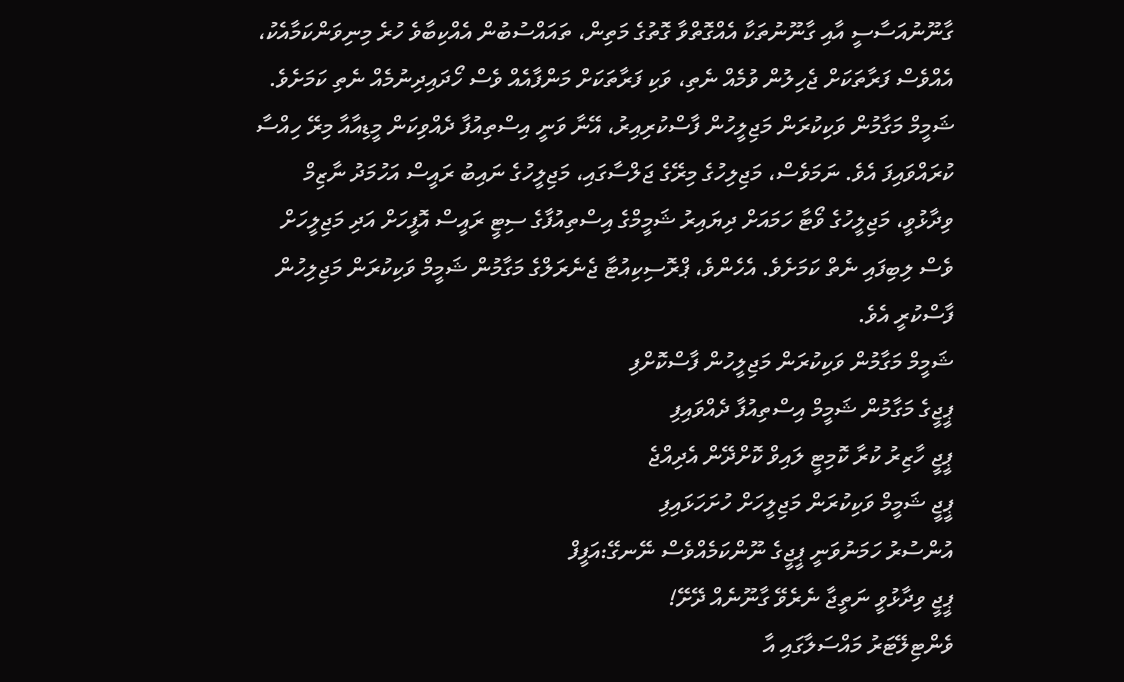ގާނޫނުއަސާސީ އާއި ގާނޫނުތަކާ އެއްގޮތްވާ ގޮތުގެ މަތިން، ތައައްސުބުން އެއްކިބާވެ ހުރެ މިނިވަންކަމާއެކު، އެއްވެސް ފަރާތަކަށް ޖެހިލުން ވުމެއް ނެތި، ވަކި ފަރާތަކަށް މަންފާއެއް ވެސް ހޯދައިދިނުމެއް ނެތި ކަމަށެވެ.
ޝަމީމް މަގާމުން ވަކިކުރަން މަޖިލީހުން ފާސްކުރިއިރު، އޭނާ ވަނީ އިސްތިއުފާ ދެއްވިކަން މީޑިއާއާ މިރޭ ހިއްސާ ކުރައްވައިފަ އެވެ. ނަމަވެސް، މަޖިލިހުގެ މިރޭގެ ޖަލްސާގައި، މަޖިލީހުގެ ނައިބު ރައީސް އަހުމަދު ނާޒިމް ވިދާޅުވީ، މަޖިލީހުގެ ވޯޓާ ހަމައަށް ދިޔައިރު ޝަމީމްގެ އިސްތިއުފާގެ ސިޓީ ރައީސް އޮފީހަށް އަދި މަޖިލީހަށް ވެސް ލިބިފައި ނެތް ކަމަށެވެ. އެހެންވެ، ޕްރޮސިކިއުޓާ ޖެނެރަލްގެ މަގާމުން ޝަމީމް ވަކިކުރަން މަޖިލިހުން ފާސްކުރީ އެވެ.
ޝަމީމް މަގާމުން ވަކިކުރަން މަޖިލީހުން ފާސްކޮށްފި
ޕީޖީގެ މަގާމުން ޝަމީމް އިސްތިއުފާ ދެއްވައިފި
ޕީޖީ ހާޒިރު ކުރާ ކޮމިޓީ ލައިވް ކޮށްދޭން އެދިއްޖެ
ޕީޖީ ޝަމީމް ވަކިކުރަން މަޖިލީހަށް ހުށަހަޅައިފި
އުންސުރު ހަމަނުވަނީ ޕީޖީގެ ނޫންކަމެއްވެސް ނޭނގޭ:އަފީފް
ޕީޖީ ވިދާޅުވީ ނަތީޖާ ނެރެވޭ ގާނޫނެއް ދޭށޭ!
ވެންޓިލޭޓަރު މައްސަލާގައި އާ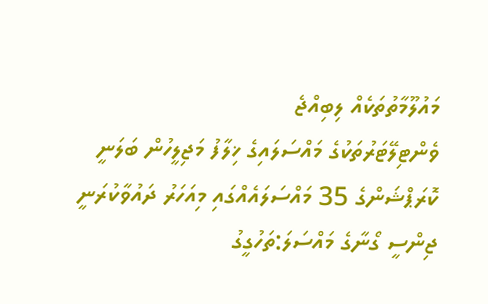މައުލޫމާތުތަކެއް ލިބިއްޖެ
ވެންޓިލޭޓަރުތަކުގެ މައްސަލައިގެ ޚިލާފު މަޖިލީހުން ބަލަނީ
ކޮރަޕްޝަންގެ 35 މައްސަލައެއްގައި މިއަހަރު ދައުވާކުރަނީ
ޖިންސީ ގޯނާގެ މައްސަލަ:ތަހުގީގު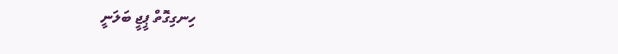ހިނގިގޮތް ޕީޖީ ބަލަނީ